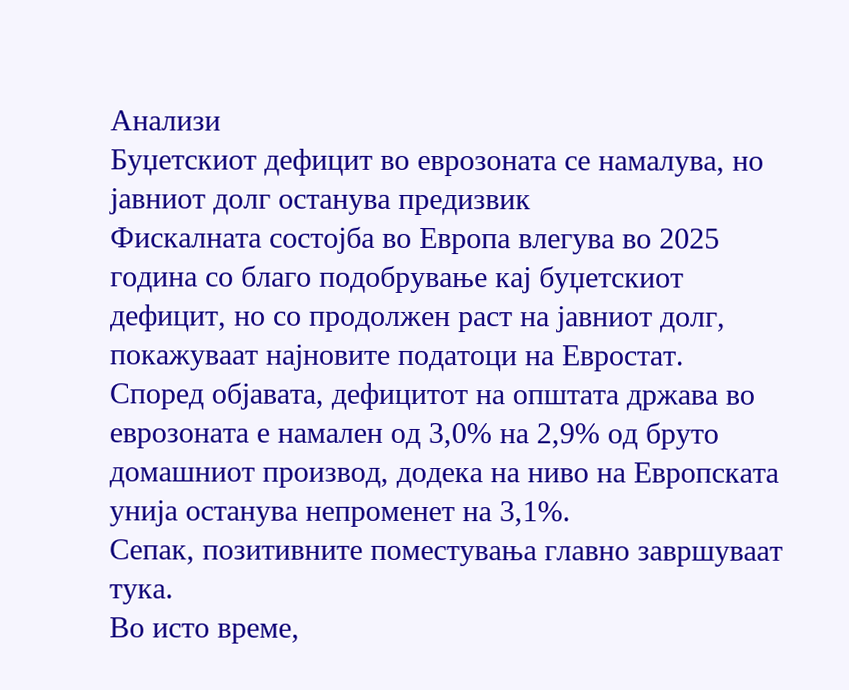Анализи
Буџетскиот дефицит во еврозоната се намалува, но јавниот долг останува предизвик
Фискалната состојба во Европа влегува во 2025 година со благо подобрување кај буџетскиот дефицит, но со продолжен раст на јавниот долг, покажуваат најновите податоци на Евростат.
Според објавата, дефицитот на општата држава во еврозоната е намален од 3,0% на 2,9% од бруто домашниот производ, додека на ниво на Европската унија останува непроменет на 3,1%.
Сепак, позитивните поместувања главно завршуваат тука.
Во исто време,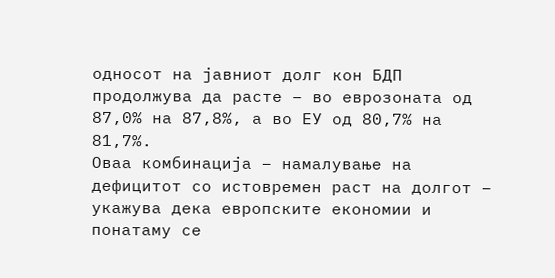односот на јавниот долг кон БДП продолжува да расте – во еврозоната од 87,0% на 87,8%, а во ЕУ од 80,7% на 81,7%.
Оваа комбинација – намалување на дефицитот со истовремен раст на долгот – укажува дека европските економии и понатаму се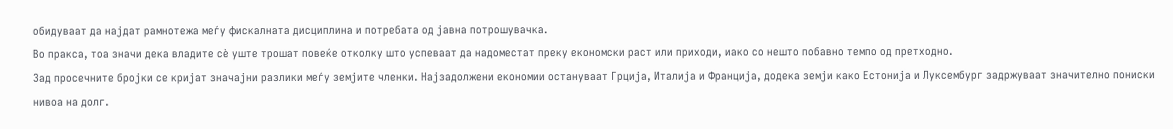обидуваат да најдат рамнотежа меѓу фискалната дисциплина и потребата од јавна потрошувачка.
Во пракса, тоа значи дека владите сè уште трошат повеќе отколку што успеваат да надоместат преку економски раст или приходи, иако со нешто побавно темпо од претходно.
Зад просечните бројки се кријат значајни разлики меѓу земјите членки. Најзадолжени економии остануваат Грција, Италија и Франција, додека земји како Естонија и Луксембург задржуваат значително пониски нивоа на долг.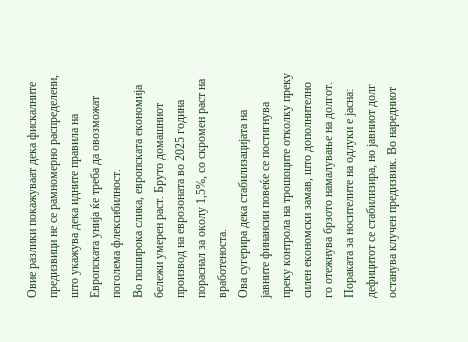Овие разлики покажуваат дека фискалните предизвици не се рамномерно распределени, што укажува дека идните правила на Европската унија ќе треба да овозможат поголема флексибилност.
Во поширока слика, европската економија бележи умерен раст. Бруто домашниот производ на еврозоната во 2025 година пораснал за околу 1,5%, со скромен раст на вработеноста.
Ова сугерира дека стабилизацијата на јавните финансии повеќе се постигнува преку контрола на трошоците отколку преку силен економски замав, што дополнително го отежнува брзото намалување на долгот.
Пораката за носителите на одлуки е јасна: дефицитот се стабилизира, но јавниот долг останува клучен предизвик. Во наредниот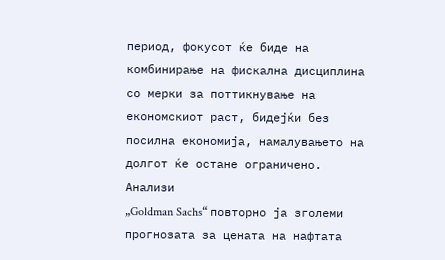период, фокусот ќе биде на комбинирање на фискална дисциплина со мерки за поттикнување на економскиот раст, бидејќи без посилна економија, намалувањето на долгот ќе остане ограничено.
Анализи
„Goldman Sachs“ повторно ја зголеми прогнозата за цената на нафтата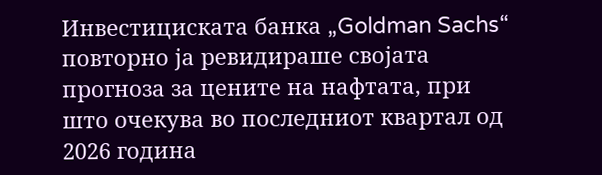Инвестициската банка „Goldman Sachs“ повторно ја ревидираше својата прогноза за цените на нафтата, при што очекува во последниот квартал од 2026 година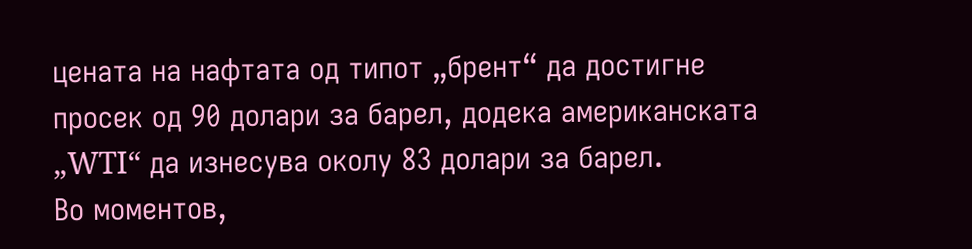цената на нафтата од типот „брент“ да достигне просек од 90 долари за барел, додека американската „WTI“ да изнесува околу 83 долари за барел.
Во моментов,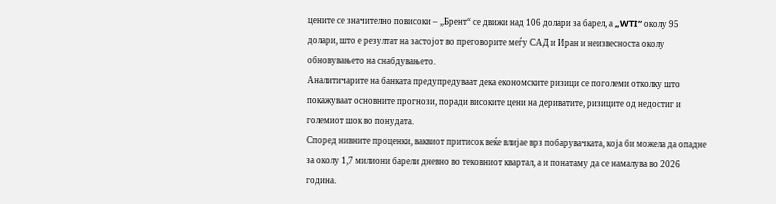цените се значително повисоки – „Брент“ се движи над 106 долари за барел, а „WTI“ околу 95 долари, што е резултат на застојот во преговорите меѓу САД и Иран и неизвесноста околу обновувањето на снабдувањето.
Аналитичарите на банката предупредуваат дека економските ризици се поголеми отколку што покажуваат основните прогнози, поради високите цени на дериватите, ризиците од недостиг и големиот шок во понудата.
Според нивните проценки, ваквиот притисок веќе влијае врз побарувачката, која би можела да опадне за околу 1,7 милиони барели дневно во тековниот квартал, а и понатаму да се намалува во 2026 година.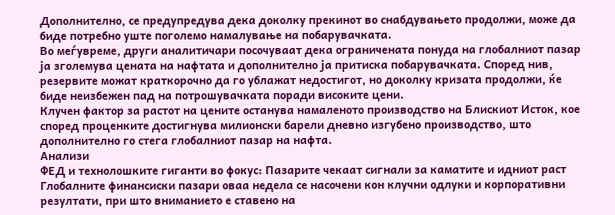Дополнително, се предупредува дека доколку прекинот во снабдувањето продолжи, може да биде потребно уште поголемо намалување на побарувачката.
Во меѓувреме, други аналитичари посочуваат дека ограничената понуда на глобалниот пазар ја зголемува цената на нафтата и дополнително ја притиска побарувачката. Според нив, резервите можат краткорочно да го ублажат недостигот, но доколку кризата продолжи, ќе биде неизбежен пад на потрошувачката поради високите цени.
Клучен фактор за растот на цените останува намаленото производство на Блискиот Исток, кое според проценките достигнува милионски барели дневно изгубено производство, што дополнително го стега глобалниот пазар на нафта.
Анализи
ФЕД и технолошките гиганти во фокус: Пазарите чекаат сигнали за каматите и идниот раст
Глобалните финансиски пазари оваа недела се насочени кон клучни одлуки и корпоративни резултати, при што вниманието е ставено на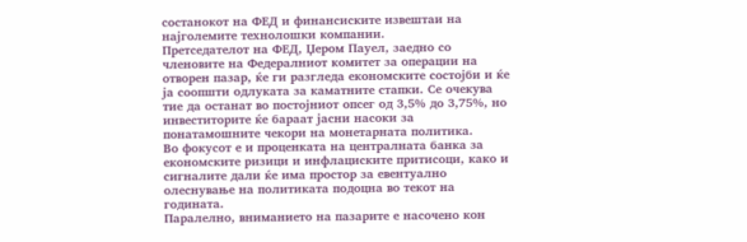состанокот на ФЕД и финансиските извештаи на најголемите технолошки компании.
Претседателот на ФЕД, Џером Пауел, заедно со членовите на Федералниот комитет за операции на отворен пазар, ќе ги разгледа економските состојби и ќе ја соопшти одлуката за каматните стапки. Се очекува тие да останат во постојниот опсег од 3,5% до 3,75%, но инвеститорите ќе бараат јасни насоки за понатамошните чекори на монетарната политика.
Во фокусот е и проценката на централната банка за економските ризици и инфлациските притисоци, како и сигналите дали ќе има простор за евентуално олеснување на политиката подоцна во текот на годината.
Паралелно, вниманието на пазарите е насочено кон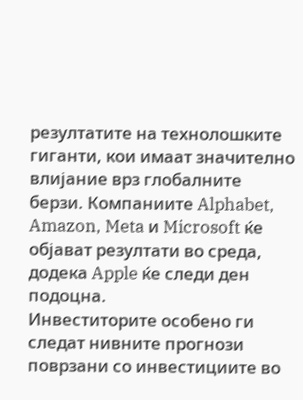резултатите на технолошките гиганти, кои имаат значително влијание врз глобалните берзи. Компаниите Alphabet, Amazon, Meta и Microsoft ќе објават резултати во среда, додека Apple ќе следи ден подоцна.
Инвеститорите особено ги следат нивните прогнози поврзани со инвестициите во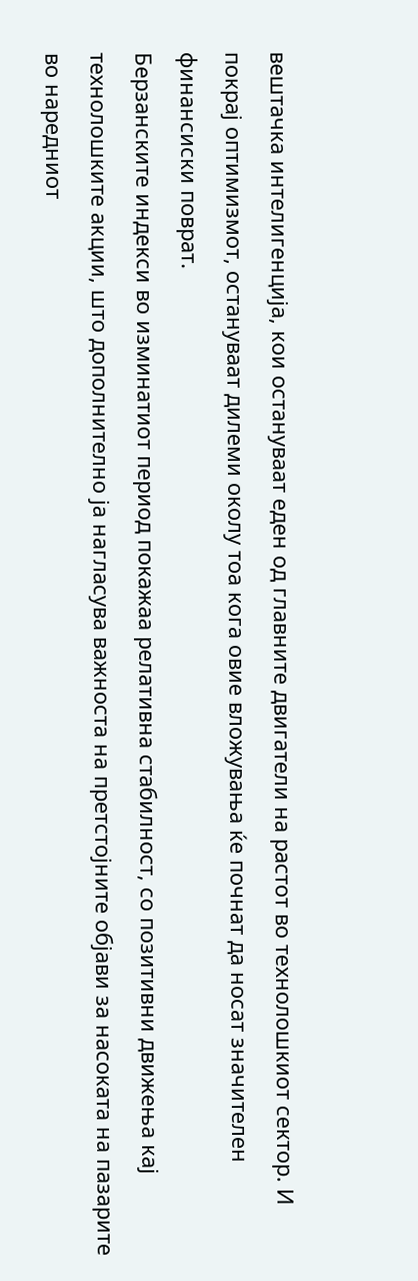вештачка интелигенција, кои остануваат еден од главните двигатели на растот во технолошкиот сектор. И покрај оптимизмот, остануваат дилеми околу тоа кога овие вложувања ќе почнат да носат значителен финансиски поврат.
Берзанските индекси во изминатиот период покажаа релативна стабилност, со позитивни движења кај технолошките акции, што дополнително ја нагласува важноста на претстојните објави за насоката на пазарите во наредниот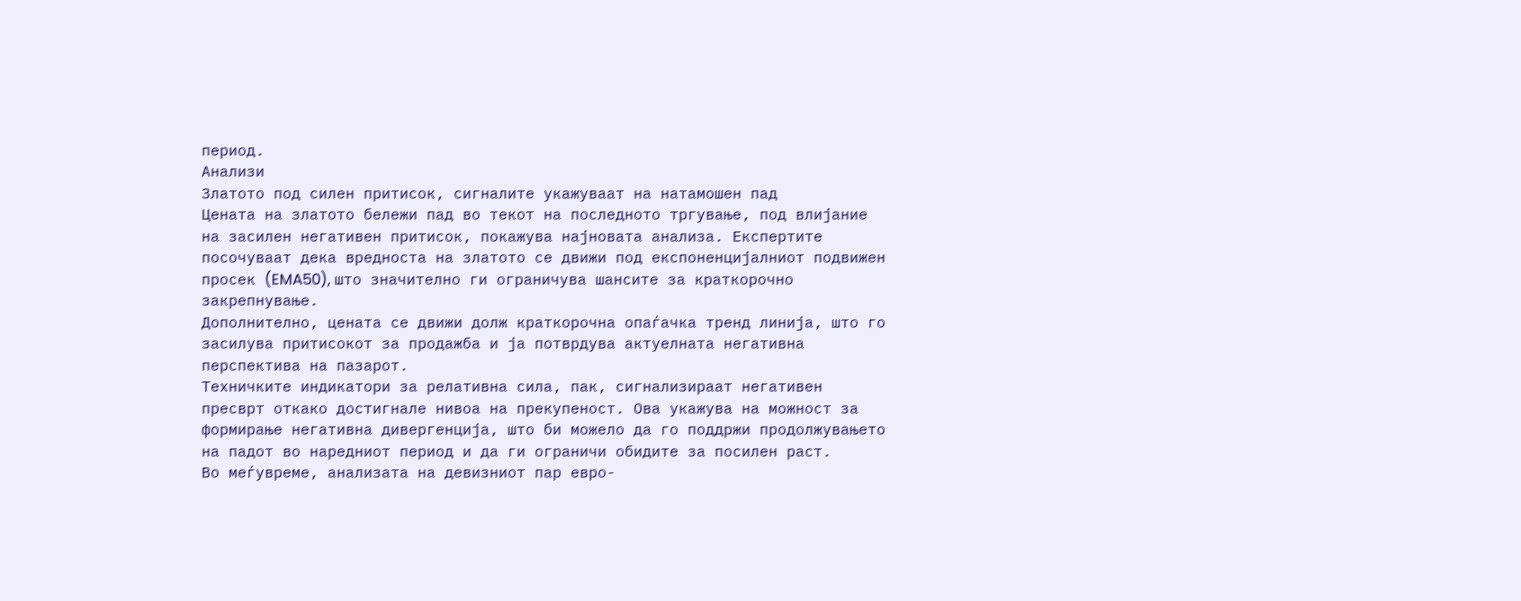период.
Анализи
Златото под силен притисок, сигналите укажуваат на натамошен пад
Цената на златото бележи пад во текот на последното тргување, под влијание на засилен негативен притисок, покажува најновата анализа. Експертите посочуваат дека вредноста на златото се движи под експоненцијалниот подвижен просек (EMA50), што значително ги ограничува шансите за краткорочно закрепнување.
Дополнително, цената се движи долж краткорочна опаѓачка тренд линија, што го засилува притисокот за продажба и ја потврдува актуелната негативна перспектива на пазарот.
Техничките индикатори за релативна сила, пак, сигнализираат негативен пресврт откако достигнале нивоа на прекупеност. Ова укажува на можност за формирање негативна дивергенција, што би можело да го поддржи продолжувањето на падот во наредниот период и да ги ограничи обидите за посилен раст.
Во меѓувреме, анализата на девизниот пар евро-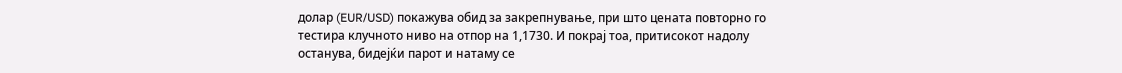долар (EUR/USD) покажува обид за закрепнување, при што цената повторно го тестира клучното ниво на отпор на 1,1730. И покрај тоа, притисокот надолу останува, бидејќи парот и натаму се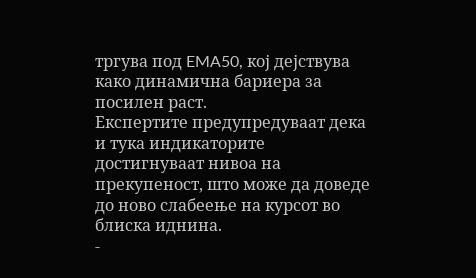тргува под EMA50, кој дејствува како динамична бариера за посилен раст.
Експертите предупредуваат дека и тука индикаторите достигнуваат нивоа на прекупеност, што може да доведе до ново слабеење на курсот во блиска иднина.
-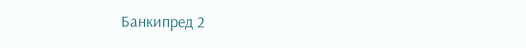Банкипред 2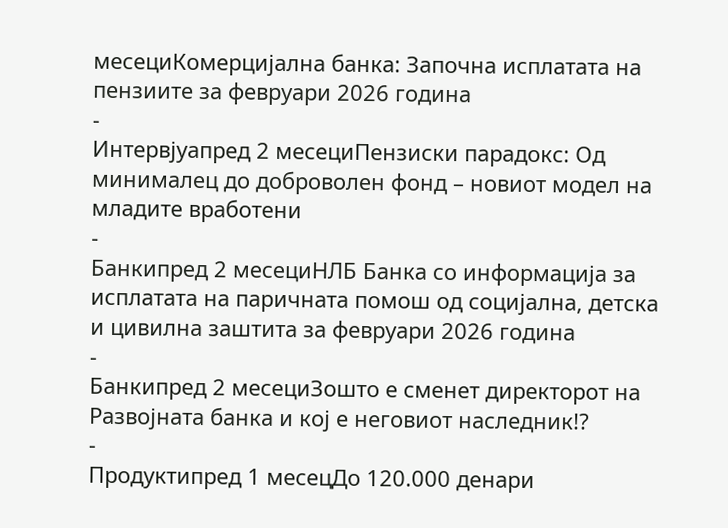месециКомерцијална банка: Започна исплатата на пензиите за февруари 2026 година
-
Интервјуапред 2 месециПензиски парадокс: Од минималец до доброволен фонд – новиот модел на младите вработени
-
Банкипред 2 месециНЛБ Банка со информација за исплатата на паричната помош од социјална, детска и цивилна заштита за февруари 2026 година
-
Банкипред 2 месециЗошто е сменет директорот на Развојната банка и кој е неговиот наследник!?
-
Продуктипред 1 месецДо 120.000 денари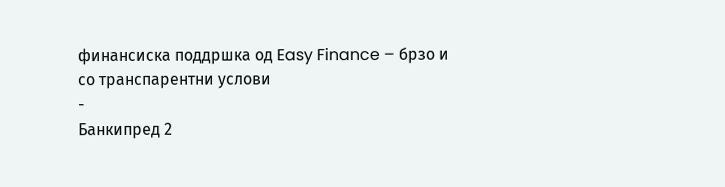финансиска поддршка од Easy Finance – брзо и со транспарентни услови
-
Банкипред 2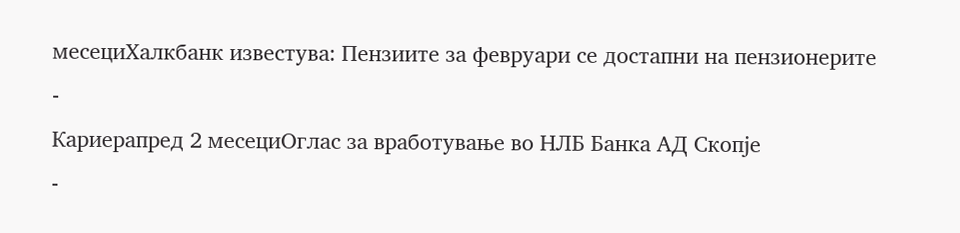месециХалкбанк известува: Пензиите за февруари се достапни на пензионерите
-
Кариерапред 2 месециОглас за вработување во НЛБ Банка АД Скопје
-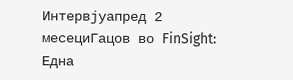Интервјуапред 2 месециГацов во FinSight: Една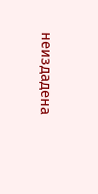неиздадена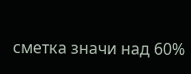сметка значи над 60%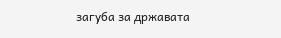загуба за државата